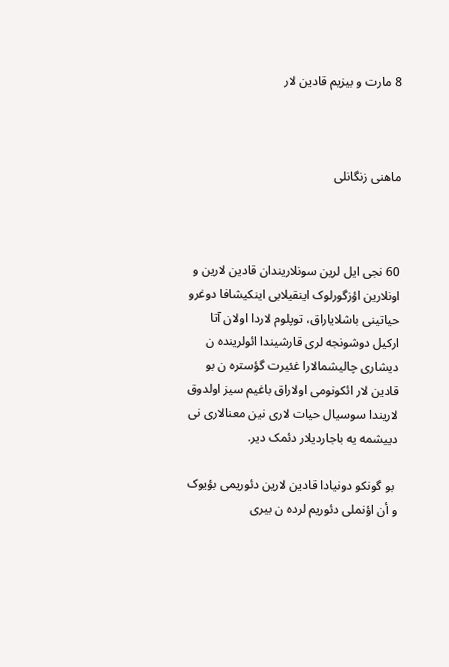8 مارت و بیزیم قادین لار



ماهنی زنگانلی



60 نجی ایل لرین سونلاریندان قادین لارین و اونلارین اؤزگورلوک اینقیلابی اینکیشافا دوغرو حیاتینی باشلایاراق، توپلوم لاردا اولان آتا ارکیل دوشونجه لری قارشیندا ائولرینده ن دیشاری چالیشمالارا غئیرت گؤستره ن بو قادین لار ائکونومی اولاراق باغیم سیز اولدوق لاریندا سوسیال حیات لاری نین معنالاری نی دییشمه یه باجاردیلار دئمک دیر.

 بو گونکو دونیادا قادین لارین دئوریمی بؤیوک و أن اؤنملی دئوریم لرده ن بیری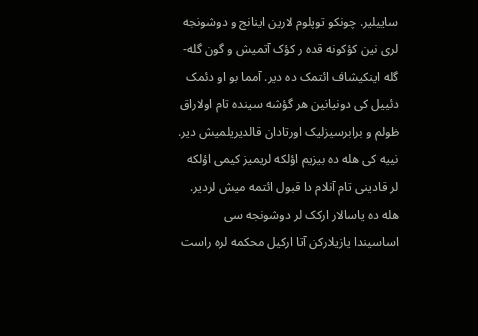ساییلیر. چونکو توپلوم لارین اینانج و دوشونجه لری نین کؤکونه قده ر کؤک آتمیش و گون گله- گله اینکیشاف ائتمک ده دیر. آمما بو او دئمک دئییل کی دونیانین هر گؤشه سینده تام اولاراق ظولم و برابرسیزلیک اورتادان قالدیریلمیش دیر. نییه کی هله ده بیزیم اؤلکه لریمیز کیمی اؤلکه لر قادینی تام آنلام دا قبول ائتمه میش لردیر. هله ده یاسالار ارکک لر دوشونجه سی اساسیندا یازیلارکن آتا ارکیل محکمه لره راست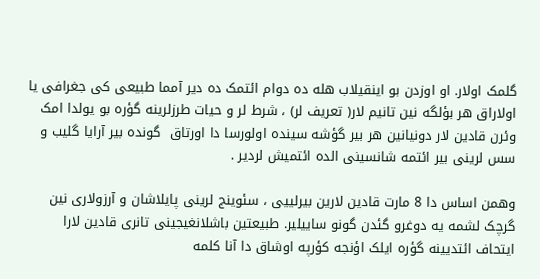گلمک اولار. او اوزدن بو اینقیلاب هله ده دوام ائتمک ده دیر آمما طبیعی کی جغرافی یا اولاراق هر بؤلگه نین تانیم لار( تعریف لر) ، شرط لر و حیات طرزلرینه گؤره بو یولدا امک وئرن قادین لار دونیانین هر بیر گؤشه سینده اولورسا دا اورتاق  گونده بیر آرایا گلیب و سس لرینی بیر ائتمه شانسینی الده ائتمیش لردیر .

وهمن اساس دا 8 مارت قادین لارین بیرلییی ، سئوینج لرینی پایلاشان و آرزولاری نین گرچک لشمه یه دوغرو گئدن گونو ساییلیر. طبیعتین باشلانغیجینی تانری قادین لارا ایتحاف ائتدیینه گؤره ایلک اؤنجه کؤرپه اوشاق دا آنا کلمه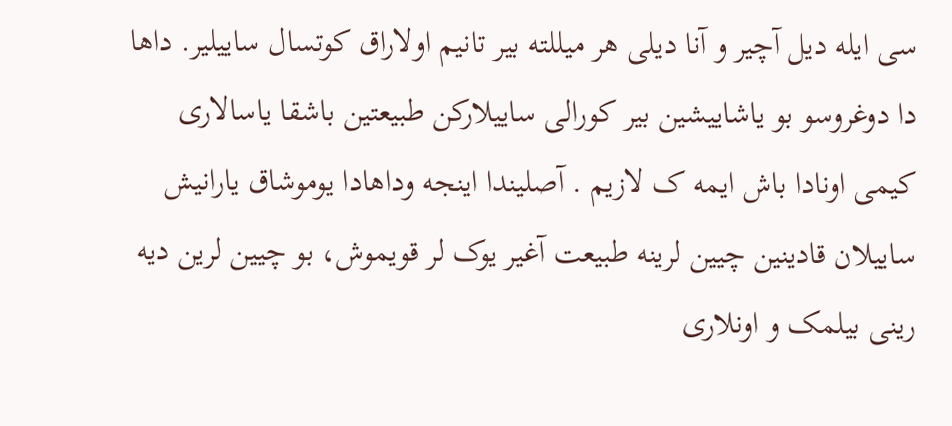سی ایله دیل آچیر و آنا دیلی هر میللته بیر تانیم اولاراق کوتسال ساییلیر. داها دا دوغروسو بو یاشاییشین بیر کورالی ساییلارکن طبیعتین باشقا یاسالاری کیمی اونادا باش ایمه ک لازیم . آصلیندا اینجه وداهادا یوموشاق یارانیش ساییلان قادینین چیین لرینه طبیعت آغیر یوک لر قویموش، بو چیین لرین دیه رینی بیلمک و اونلاری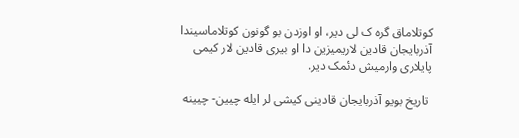کوتلاماق گره ک لی دیر، او اوزدن بو گونون کوتلاماسیندا آذربایجان قادین لاریمیزین دا او بیری قادین لار کیمی پایلاری وارمیش دئمک دیر.

 تاریخ بویو آذربایجان قادینی کیشی لر ایله چیین- چیینه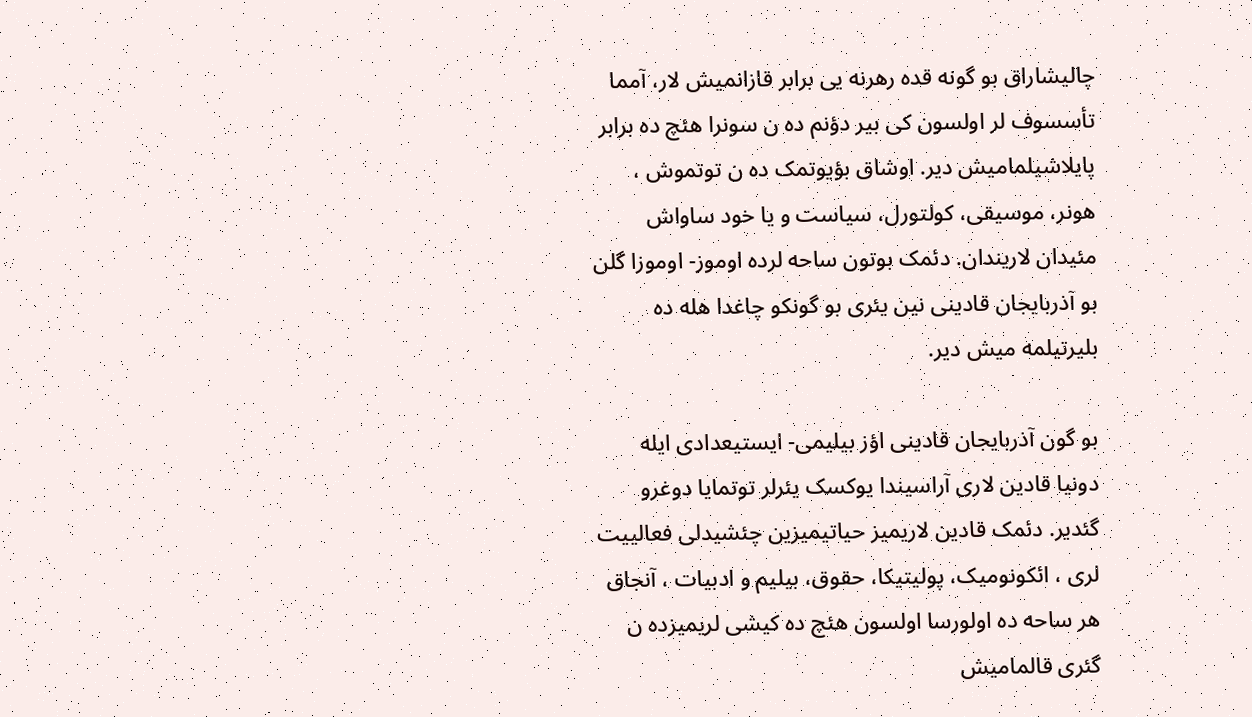چالیشاراق بو گونه قده رهرنه یی برابر قازانمیش لار، آمما تأسسوف لر اولسون کی بیر دؤنم ده ن سونرا هئچ ده برابر پایلاشیلمامیش دیر. اوشاق بؤیوتمک ده ن توتموش ، هونر، موسیقی، کولتورل، سیاست و یا خود ساواش مئیدان لاریندان. دئمک بوتون ساحه لرده اوموز- اوموزا گلن بو آذربایجان قادینی نین یئری بو گونکو چاغدا هله ده بلیرتیلمه میش دیر.

بو گون آذربایجان قادینی اؤز بیلیمی- ایستیعدادی ایله دونیا قادین لاری آراسیندا یوکسک یئرلر توتمایا دوغرو گئدیر. دئمک قادین لاریمیز حیاتیمیزین چئشیدلی فعالییت لری ، ائکونومیک، پولیتیکا، حقوق، بیلیم و ادبیات ، آنجاق هر ساحه ده اولورسا اولسون هئچ ده کیشی لریمیزده ن گئری قالمامیش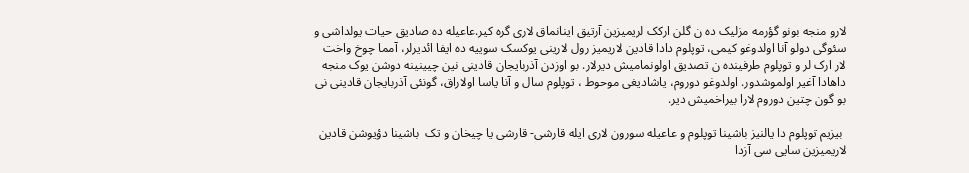لارو منجه بونو گؤرمه مزلیک ده ن گلن ارکک لریمیزین آرتیق اینانماق لاری گره کیر.عاعیله ده صادیق حیات یولداشی و سئوگی دولو آنا اولدوغو کیمی، توپلوم دادا قادین لاریمیز رول لارینی یوکسک سوییه ده ایفا ائدیرلر، آمما چوخ واخت لار ارک لر و توپلوم طرفینده ن تصدیق اولونمامیش دیرلار. بو اوزدن آذربایجان قادینی نین چیینینه دوشن یوک منجه داهادا آغیر اولموشدور. اولدوغو دوروم، یاشادیغی موحوط ، توپلوم سال و آنا یاسا اولاراق، گونئی آذربایجان قادینی نی بو گون چتین دوروم لارا بیراخمیش دیر.

 بیزیم توپلوم دا یالنیز باشینا توپلوم و عاعیله سورون لاری ایله قارشی- قارشی یا چیخان و تک  باشینا دؤیوشن قادین لاریمیزین سایی سی آزدا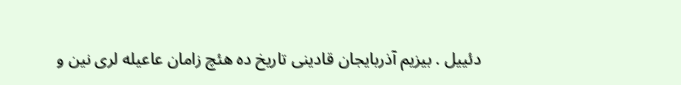دئییل . بیزیم آذربایجان قادینی تاریخ ده هئچ زامان عاعیله لری نین و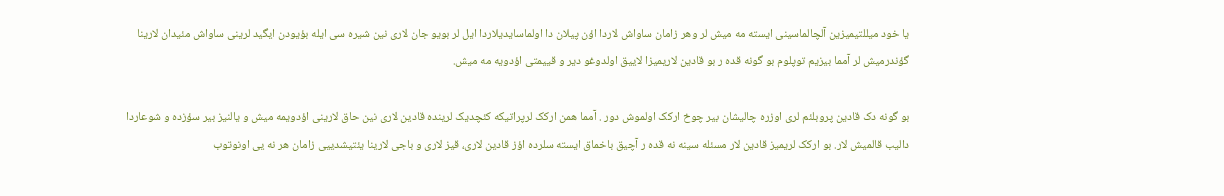یا خود میللتیمیزین آلچالماسینی ایسته مه میش لر وهر زامان ساواش لاردا اؤن پیلان دا اولماسایدیلاردا ایل لر بویو جان لاری نین شیره سی ایله بؤیودن ایگید لرینی ساواش مئیدان لارینا گؤندرمیش لر آمما بیزیم توپلوم بو گونه قده ر بو قادین لاریمیزا لاییق اولدوغو دیر و قییمتی اؤدویه مه میش.

بو گونه دک قادین پروبلئم لری اوزره چالیشان بیر چوخ ارکک اولموش دور . آمما همن ارکک لرپراتیکه کئچدیک لرینده قادین لاری نین حاق لارینی اؤدویمه میش و یالنیز بیر سؤزده و شوعاردا دالیب قالمیش لار. بو ارکک لریمیز قادین لار مسئله سینه نه قده ر آچیق باخماق ایسته سلرده اؤز قادین لاری، قیز لاری و باجی لارینا یئتیشدییی زامان هر نه یی اونوتوب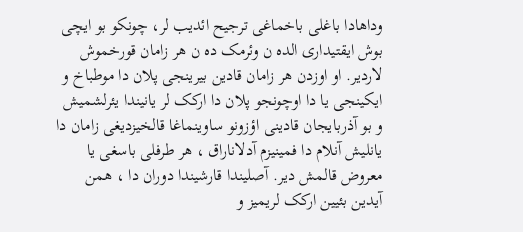وداهادا باغلی باخماغی ترجیح ائدیب لر، چونکو بو ایچی بوش ایقتیداری الده ن وئرمک ده ن هر زامان قورخموش لاردیر. او اوزدن هر زامان قادین بیرینجی پلان دا موطباخ و ایکینجی یا دا اوچونجو پلان دا ارکک لر یانیندا یئرلشمیش و بو آذربایجان قادینی اؤزونو ساوینماغا قالخیزدیغی زامان دا یانلیش آنلام دا فمینیزم آدلاناراق ، هر طرفلی باسغی یا معروض قالمش دیر. آصلیندا قارشیندا دوران دا ، همن آیدین بئیین ارکک لریمیز و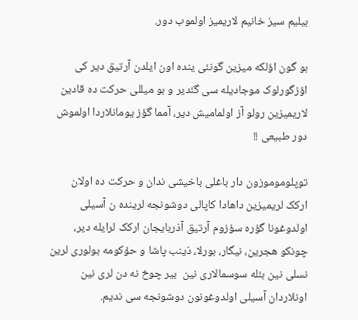بیلیم سیز خانیم لاریمیز اولموب دور.

بو گون اؤلکه میزین گونئی ینده اون ایلدن آرتیق دیر کی اؤزگورلوک موجادیله سی گئدیر و بو میللی حرکت ده قادین لاریمیزین رولو آز اولمامیش دیر، آمما گؤز یومانلاردا اولموش دور طبیعی !!

توپلوموموزون دار باغلی باخیشی ندان و حرکت ده اولان ارکک لریمیزین داهادا کاپالی دوشونجه لرینده ن آسیلی اولدوغونا گؤره سؤزوم آرتیق آذربایجان ارکک لرایله دیر، چونکو هجرین، نیگار، بورلا، ذینب پاشا و حؤکومه بولوری لرین نسلی نین بئله سوسمالاری نین  بیر چوخ نه دن لری نین اونلاردان آسیلی اولدوغونون دوشونجه سی ندیم.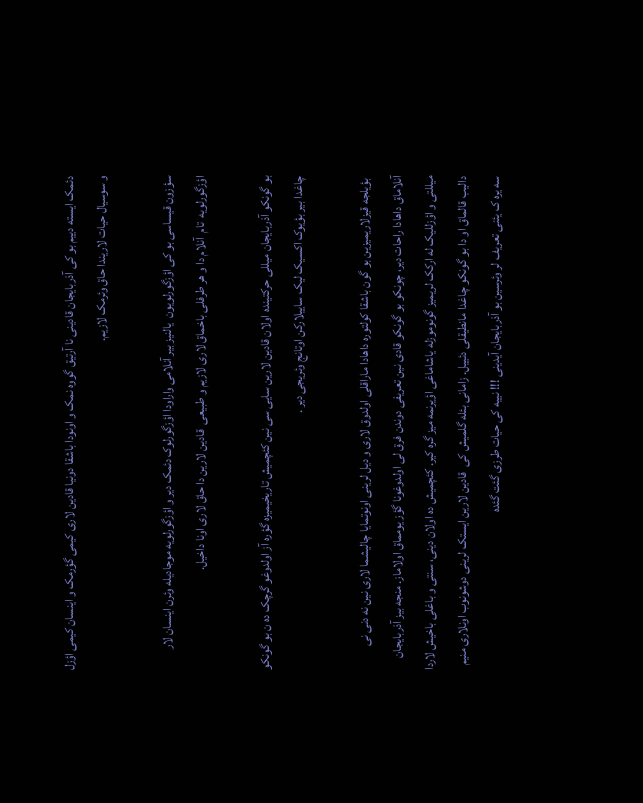دئمک ایسته دییم بو کی آذربایجان قادینی نا آرتیق گووه نمک و اونودا باشقا دونیا قادین لاری کیمی گؤرمک و اینسان کیمی اؤزل و سوسیال حیات لاریندا حاق وئرمک لازیم.

سؤزون قیساسی بو کی اؤزگورلویون  یالنیز بیر آنلامی واراودا اؤزگورلوک دئمک دیر و اؤزگورلویه موجادیله وئرن اینسان لار اؤزگورلویه  تام  آنلام دا و هر طرفلی باخماق لاری لازیم و طبیعی  قادین لارین دا حاق لاری اونا داخیل.

بو گونکو آذربایجان میللی حرکتینده اولان قادین لارین سایی سی نین کئچمیش تاریخیمیزه گؤره آز اولدوغو گرچک ده ن بو گونکو چاغدا بیر بؤیوک اکسیک لیک ساییلارکن اوتانج وئریجی دیر .

 بؤیلجه قیزلاریمیزین بو گون باشقا کولتوره داهادا ماراقلی اولدوق لاری و دیل لرینی اونوتمایا چالیشما لاری نین نه دنی نی آنلاماق داهادا راحات دیر، چونکو بو گونکو قادی نین تعریفی دوندن فرق لی اولدوغونا گؤز یومماق اولاماز. منجه بیز آذربایجان میللتی و اؤزللیک له ارکک لریمیز گونوموزله یاشاماغی اؤیرنمه میز گره کیر. کئچمیش ده اولان دینی، سنتی و باغلی باخیش لاردا دالیب قالماق او دا بو گونکو چاغدا مانطیقلی دئییل. زامانی بئله گلمیش کی  قادین لارین ایستک لرینی دوشونوب اونلاری منیم سه یره ک یئنی تعریف لر وئرسین بو آذربایجان آیدینی !!! نییه کی حیات طرزی گئت گئده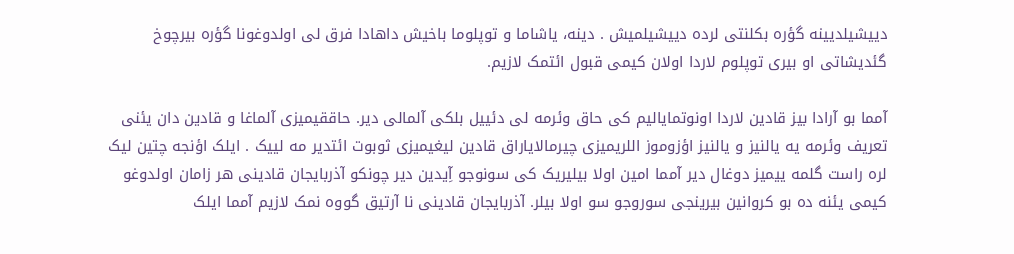دییشیلدیینه گؤره بکلنتی لرده دییشیلمیش . دینه، یاشاما و توپلوما باخیش داهادا فرق لی اولدوغونا گؤره بیرچوخ گئدیشاتی او بیری توپلوم لاردا اولان کیمی قبول ائتمک لازیم.

آمما بو آرادا بیز قادین لاردا اونوتمایالیم کی حاق وئرمه لی دئییل بلکی آلمالی دیر. حاققیمیزی آلماغا و قادین دان یئنی تعریف وئرمه یه یالنیز و یالنیز اؤزوموز اللریمیزی چیرمالایاراق قادین لیغیمیزی ثوبوت ائتدیر مه لییک . ایلک اؤنجه چتین لیک لره راست گلمه ییمیز دوغال دیر آمما امین اولا بیلیریک کی سونوجو آِیدین دیر چونکو آذربایجان قادینی هر زامان اولدوغو کیمی یئنه ده بو کروانین بیرینجی سوروجو سو اولا بیلر. آذربایجان قادینی نا آرتیق گووه نمک لازیم آمما ایلک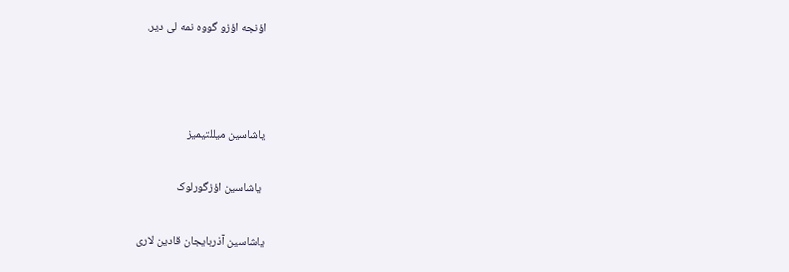اؤنجه اؤزو گووه نمه لی دیر.



یاشاسین میللتیمیز

 یاشاسین اؤزگورلوک

یاشاسین آذربایجان قادین لاری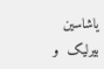یاشاسین بیرلیک  و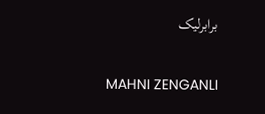برابرلیک

MAHNI ZENGANLI